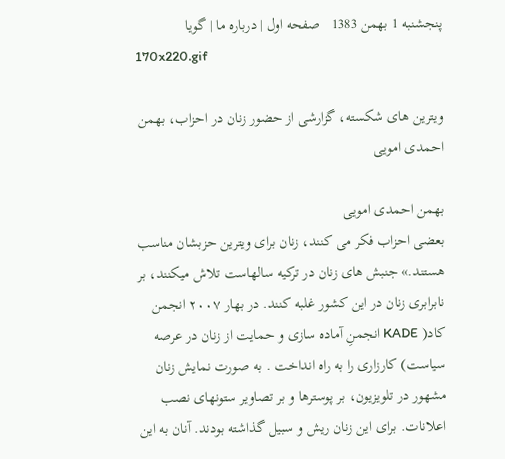پنجشنبه 1 بهمن 1383   صفحه اول | درباره ما | گویا
170x220.gif

ویترین های شکسته، گزارشی از حضور زنان در احزاب، بهمن احمدی امویی

بهمن احمدی امويی
بعضی احزاب فکر می کنند، زنان برای ویترین حزبشان مناسب هستند.» جنبش های زنان در ترکیه سالهاست تلاش میکنند، بر نابرابری زنان در این کشور غلبه کنند. در بهار ۲۰۰۷ انجمن کاد( KADE انجمنِ آماده سازی و حمایت از زنان در عرصه سیاست) کارزاری را به راه انداخت . به صورت نمایش زنان مشهور در تلویزیون، بر پوسترها و بر تصاویر ستونهای نصب اعلانات. برای این زنان ریش و سبیل گذاشته بودند. آنان به این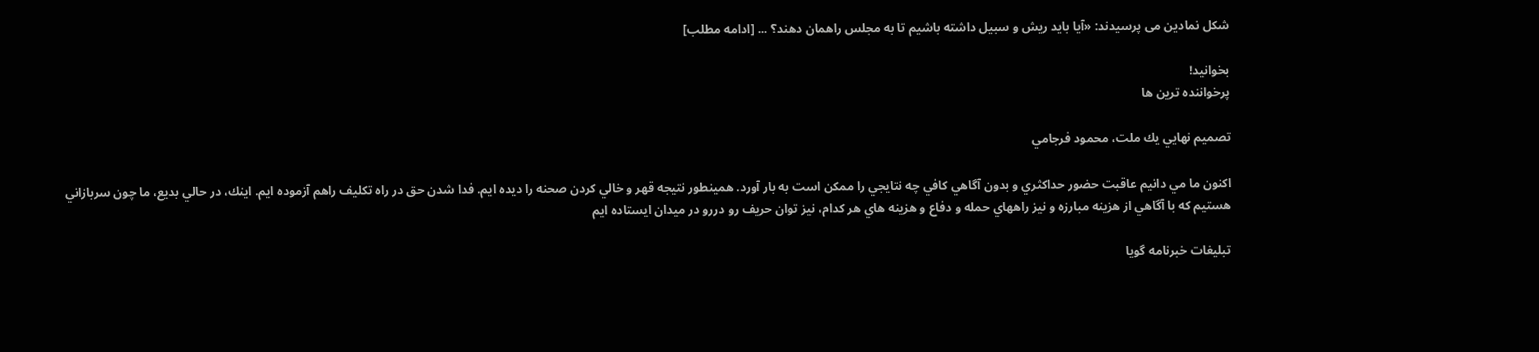شکل نمادین می پرسیدند: «آیا باید ریش و سبیل داشته باشیم تا به مجلس راهمان دهند؟ ... [ادامه مطلب]

بخوانید!
پرخواننده ترین ها

تصميم نهايي يك ملت، محمود فرجامي

اكنون ما مي دانيم عاقبت حضور حداكثري و بدون آگاهي كافي چه نتايجي را ممكن است به بار آورد. همينطور نتيجه قهر و خالي كردن صحنه را ديده ايم. فدا شدن حق در راه تكليف راهم آزموده ايم. اينك، در حالي بديع، ما چون سربازاني هستيم كه با آگاهي از هزينه مبارزه و نيز راههاي حمله و دفاع و هزينه هاي هر كدام، نيز توان حريف رو دررو در ميدان ايستاده ايم

تبليغات خبرنامه گويا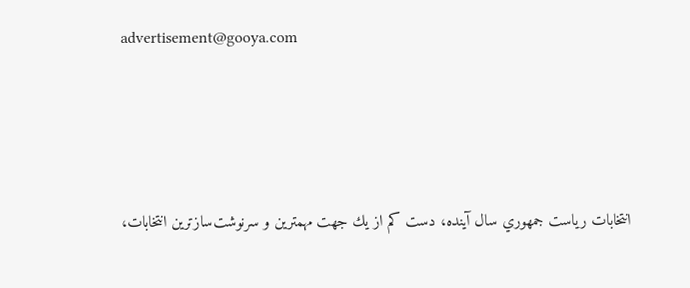advertisement@gooya.com





انتخابات رياست جمهوري سال آينده، دست كم از يك جهت مهمترين و سرنوشت‌سازترين انتخابات،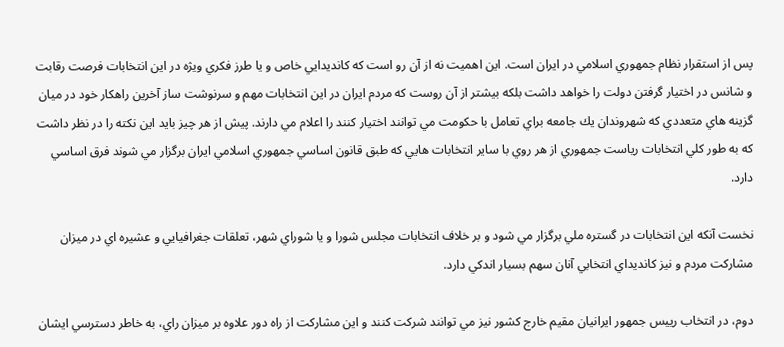پس از استقرار نظام جمهوري اسلامي در ايران است. اين اهميت نه از آن رو است كه كانديدايي خاص و يا طرز فكري وي‍ژه در اين انتخابات فرصت رقابت و شانس در اختيار گرفتن دولت را خواهد داشت بلكه بيشتر از آن روست كه مردم ايران در اين انتخابات مهم و سرنوشت ساز آخرين راهكار خود در ميان گزينه هاي متعددي كه شهروندان يك جامعه براي تعامل با حكومت مي توانند اختيار كنند را اعلام مي دارند. پيش از هر چيز بايد اين نكته را در نظر داشت كه به طور كلي انتخابات رياست جمهوري از هر روي با ساير انتخابات هايي كه طبق قانون اساسي جمهوري اسلامي ايران برگزار مي شوند فرق اساسي دارد.

نخست آنكه اين انتخابات در گستره ملي برگزار مي شود و بر خلاف انتخابات مجلس شورا و يا شوراي شهر، تعلقات جغرافيايي و عشيره اي در ميزان مشاركت مردم و نيز كانديداي انتخابي آنان سهم بسيار اندكي دارد.

دوم، در انتخاب رييس جمهور ايرانيان مقيم خارج كشور نيز مي توانند شركت كنند و اين مشاركت از راه دور علاوه بر ميزان راي، به خاطر دسترسي ايشان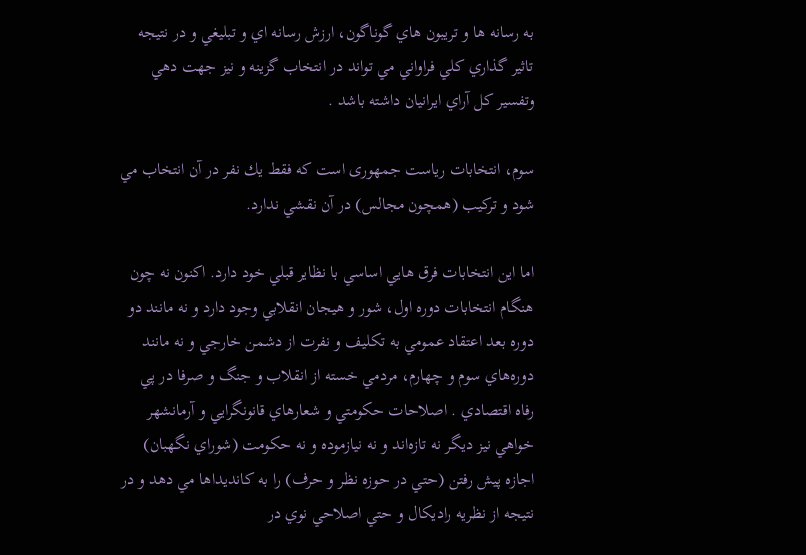به رسانه ها و تريبون هاي گوناگون، ارزش رسانه اي و تبليغي و در نتيجه تاثير گذاري كلي فراواني مي تواند در انتخاب گزينه و نيز جهت دهي وتفسير كل آراي ايرانيان داشته باشد .

سوم، انتخابات ریاست جمهوری است كه فقط يك نفر در آن انتخاب مي شود و تركيب (همچون مجالس) در آن نقشي ندارد.

اما اين انتخابات فرق هايي اساسي با نظاير قبلي خود دارد. اكنون نه چون هنگام انتخابات دوره اول، شور و هيجان انقلابي وجود دارد و نه مانند دو دوره بعد اعتقاد عمومي به تكليف و نفرت از دشمن خارجي و نه مانند دوره‌هاي سوم و چهارم، مردمي خسته از انقلاب و جنگ و صرفا در پي رفاه اقتصادي . اصلاحات حكومتي و شعارهاي قانونگرايي و آرمانشهر خواهي نيز ديگر نه تازه‌اند و نه نيازموده و نه حكومت (شوراي نگهبان) اجازه پيش رفتن (حتي در حوزه نظر و حرف) را به کاندیداها مي دهد و در نتيجه از نظريه راديكال و حتي اصلاحي نوي در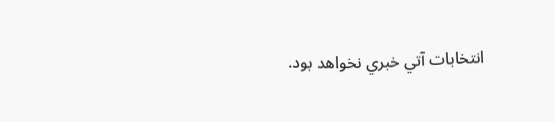انتخابات آتي خبري نخواهد بود.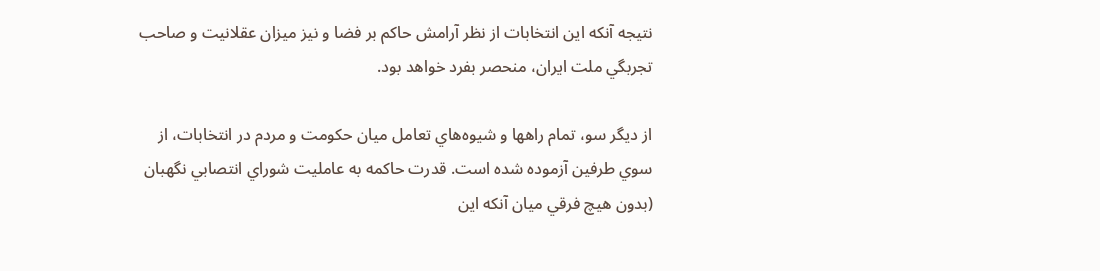نتيجه آنكه اين انتخابات از نظر آرامش حاكم بر فضا و نيز ميزان عقلانيت و صاحب تجربگي ملت ايران، منحصر بفرد خواهد بود.

از ديگر سو، تمام راهها و شيوه‌هاي تعامل ميان حكومت و مردم در انتخابات، از سوي طرفين آزموده شده است. قدرت حاكمه به عامليت شوراي انتصابي نگهبان (بدون هيچ فرقي ميان آنكه اين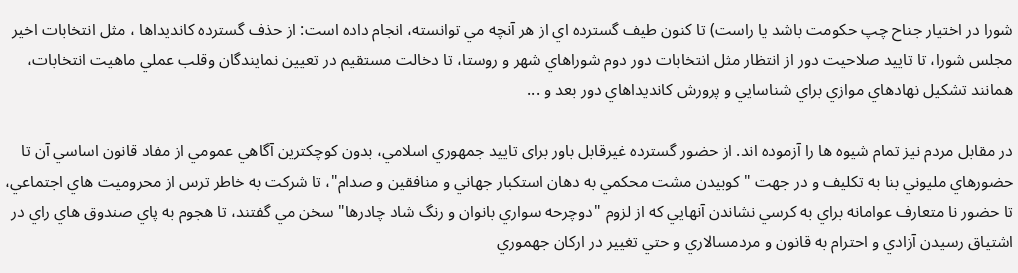شورا در اختيار جناح چپ حكومت باشد يا راست) تا كنون طيف گسترده اي از هر آنچه مي توانسته، انجام داده است: از حذف گسترده كانديداها ، مثل انتخابات اخير مجلس شورا، تا تاييد صلاحيت دور از انتظار مثل انتخابات دور دوم شوراهاي شهر و روستا، تا دخالت مستقيم در تعيين نمايندگان وقلب عملي ماهيت انتخابات، همانند تشكيل نهادهاي موازي براي شناسايي و پرورش كانديداهاي دور بعد و ...

در مقابل مردم نيز تمام شيوه ها را آزموده اند. از حضور گسترده غيرقابل باور برای تاييد جمهوري اسلامي، بدون كوچكترين آگاهي عمومي از مفاد قانون اساسي آن تا حضورهاي مليوني بنا به تكليف و در جهت "كوبيدن مشت محكمي به دهان استكبار جهاني و منافقين و صدام"، تا شركت به خاطر ترس از محروميت هاي اجتماعي، تا حضور نا متعارف عوامانه براي به كرسي نشاندن آنهايي كه از لزوم "دوچرحه سواري بانوان و رنگ شاد چادرها" سخن مي گفتند، تا هجوم به پاي صندوق هاي راي در اشتياق رسيدن آزادي و احترام به قانون و مردمسالاري و حتي تغيير در اركان جهموري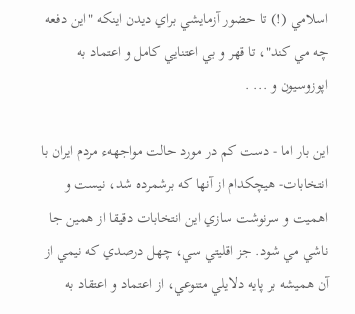اسلامي (!) تا حضور آزمايشي براي ديدن اينكه "اين دفعه چه مي كند"، تا قهر و بي اعتنايي كامل و اعتماد به اپوزوسيون و ... .

اين بار اما - دست كم در مورد حالت مواجههء مردم ايران با انتخابات- هيچكدام از آنها كه برشمرده شد، نيست و اهميت و سرنوشت سازي اين انتخابات دقيقا از همين جا ناشي مي شود. جز اقليتي سي، چهل درصدي كه نيمي از آن هميشه بر پايه دلايلي متنوعي، از اعتماد و اعتقاد به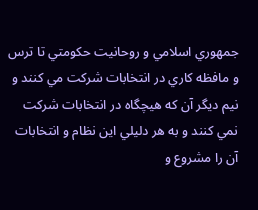جمهوري اسلامي و روحانيت حكومتي تا ترس و مافظه كاري در انتخابات شركت مي كنند و نيم ديگر آن كه هيچگاه در انتخابات شركت نمي كنند و به هر دليلي اين نظام و انتخابات آن را مشروع و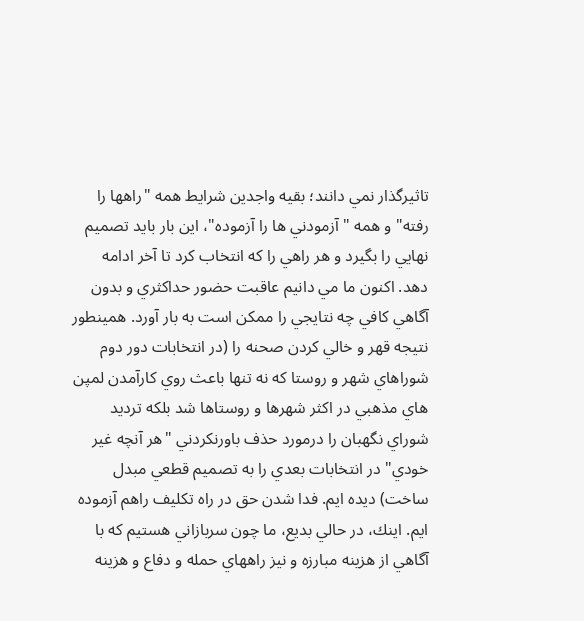تاثيرگذار نمي دانند؛ بقيه واجدين شرايط همه "راهها را رفته" و همه "آزمودني ها را آزموده"، اين بار بايد تصميم نهايي را بگيرد و هر راهي را كه انتخاب كرد تا آخر ادامه دهد. اكنون ما مي دانيم عاقبت حضور حداكثري و بدون آگاهي كافي چه نتايجي را ممكن است به بار آورد. همينطور نتيجه قهر و خالي كردن صحنه را (در انتخابات دور دوم شوراهاي شهر و روستا كه نه تنها باعث روي كارآمدن لمپن هاي مذهبي در اكثر شهرها و روستاها شد بلكه ترديد شوراي نگهبان را درمورد حذف باورنكردني "هر آنچه غير خودي" در انتخابات بعدي را به تصميم قطعي مبدل ساخت) ديده ايم. فدا شدن حق در راه تكليف راهم آزموده ايم. اينك، در حالي بديع، ما چون سربازاني هستيم كه با آگاهي از هزينه مبارزه و نيز راههاي حمله و دفاع و هزينه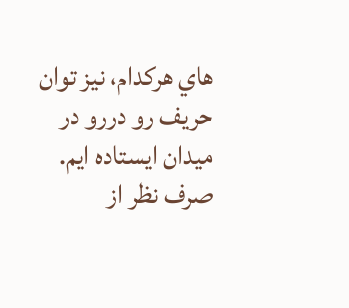هاي هركدام، نيز توان حريف رو دررو در ميدان ايستاده ايم. صرف نظر از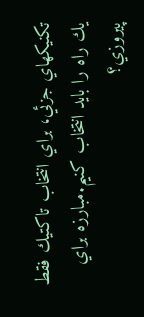تكنيكهاي جزئي، براي انتخاب تاكتيك فقط يك راه را بايد انتخاب كنيم.مبارزه براي پيروزي؟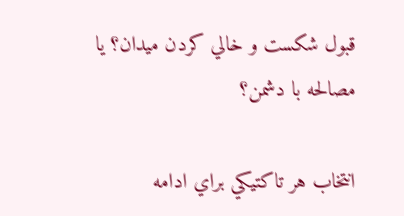قبول شكست و خالي كردن ميدان؟ يا مصالحه با دشمن؟

انتخاب هر تاكتيكي براي ادامه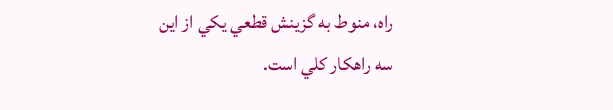راه، منوط به گزينش قطعي يكي از اين سه راهكار كلي است.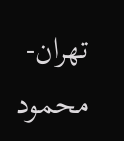تهران- محمود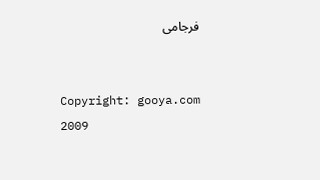فرجامی


Copyright: gooya.com 2009